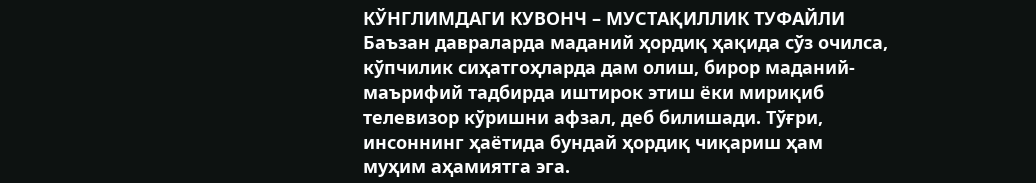КЎНГЛИМДАГИ КУВОНЧ – МУСТАҚИЛЛИК ТУФАЙЛИ
Баъзан давраларда маданий ҳордиқ ҳақида сўз очилса, кўпчилик сиҳатгоҳларда дам олиш, бирор маданий-маърифий тадбирда иштирок этиш ёки мириқиб телевизор кўришни афзал, деб билишади. Тўғри, инсоннинг ҳаётида бундай ҳордиқ чиқариш ҳам муҳим аҳамиятга эга.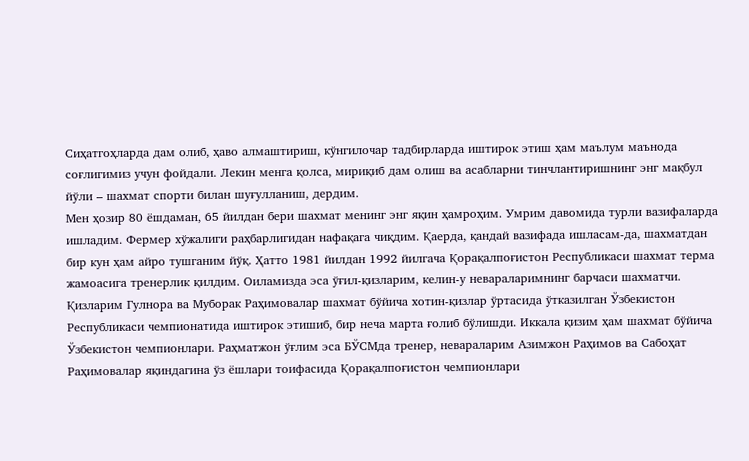Сиҳатгоҳларда дам олиб, ҳаво алмаштириш, кўнгилочар тадбирларда иштирок этиш ҳам маълум маънода соғлигимиз учун фойдали. Лекин менга қолса, мириқиб дам олиш ва асабларни тинчлантиришнинг энг мақбул йўли – шахмат спорти билан шуғулланиш, дердим.
Мен ҳозир 80 ёшдаман, 65 йилдан бери шахмат менинг энг яқин ҳамроҳим. Умрим давомида турли вазифаларда ишладим. Фермер хўжалиги раҳбарлигидан нафақага чиқдим. Қаерда, қандай вазифада ишласам-да, шахматдан бир кун ҳам айро тушганим йўқ. Ҳатто 1981 йилдан 1992 йилгача Қорақалпоғистон Республикаси шахмат терма жамоасига тренерлик қилдим. Оиламизда эса ўғил-қизларим, келин-у невараларимнинг барчаси шахматчи. Қизларим Гулнора ва Муборак Раҳимовалар шахмат бўйича хотин-қизлар ўртасида ўтказилган Ўзбекистон Республикаси чемпионатида иштирок этишиб, бир неча марта ғолиб бўлишди. Иккала қизим ҳам шахмат бўйича Ўзбекистон чемпионлари. Раҳматжон ўғлим эса БЎСМда тренер, невараларим Азимжон Раҳимов ва Сабоҳат Раҳимовалар яқиндагина ўз ёшлари тоифасида Қорақалпоғистон чемпионлари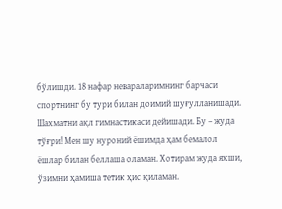бўлишди. 18 нафар невараларимнинг барчаси спортнинг бу тури билан доимий шуғулланишади.
Шахматни ақл гимнастикаси дейишади. Бу – жуда тўғри! Мен шу нуроний ёшимда ҳам бемалол ёшлар билан беллаша оламан. Хотирам жуда яхши, ўзимни ҳамиша тетик ҳис қиламан.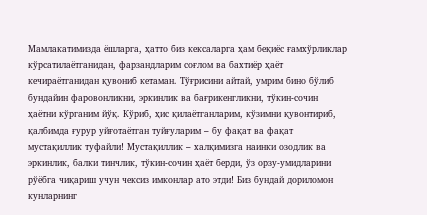Мамлакатимизда ёшларга, ҳатто биз кексаларга ҳам беқиёс ғамхўрликлар кўрсатилаётганидан, фарзандларим соғлом ва бахтиёр ҳаёт кечираётганидан қувониб кетаман. Тўғрисини айтай, умрим бино бўлиб бундайин фаровонликни, эркинлик ва бағрикенгликни, тўкин-сочин ҳаётни кўрганим йўқ. Кўриб, ҳис қилаётганларим, кўзимни қувонтириб, қалбимда ғурур уйғотаётган туйғуларим – бу фақат ва фақат мустақиллик туфайли! Мустақиллик – халқимизга наинки озодлик ва эркинлик, балки тинчлик, тўкин-сочин ҳаёт берди, ўз орзу-умидларини рўёбга чиқариш учун чексиз имконлар ато этди! Биз бундай дориломон кунларнинг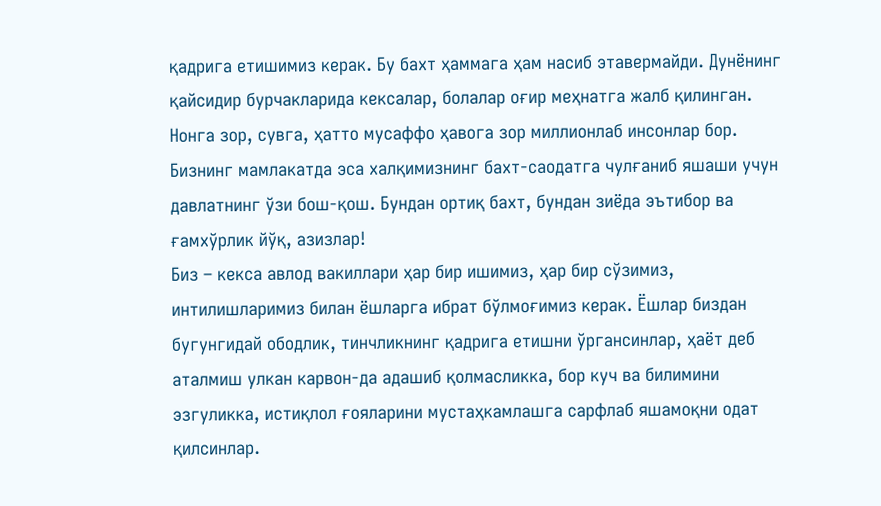қадрига етишимиз керак. Бу бахт ҳаммага ҳам насиб этавермайди. Дунёнинг қайсидир бурчакларида кексалар, болалар оғир меҳнатга жалб қилинган. Нонга зор, сувга, ҳатто мусаффо ҳавога зор миллионлаб инсонлар бор. Бизнинг мамлакатда эса халқимизнинг бахт-саодатга чулғаниб яшаши учун давлатнинг ўзи бош-қош. Бундан ортиқ бахт, бундан зиёда эътибор ва ғамхўрлик йўқ, азизлар!
Биз – кекса авлод вакиллари ҳар бир ишимиз, ҳар бир сўзимиз, интилишларимиз билан ёшларга ибрат бўлмоғимиз керак. Ёшлар биздан бугунгидай ободлик, тинчликнинг қадрига етишни ўргансинлар, ҳаёт деб аталмиш улкан карвон-да адашиб қолмасликка, бор куч ва билимини эзгуликка, истиқлол ғояларини мустаҳкамлашга сарфлаб яшамоқни одат қилсинлар.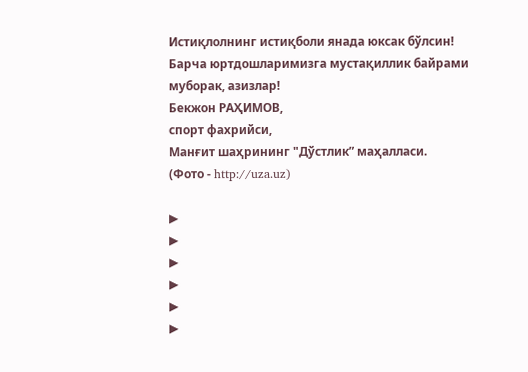Истиқлолнинг истиқболи янада юксак бўлсин! Барча юртдошларимизга мустақиллик байрами муборак, азизлар!
Бекжон РАҲИМОВ,
спорт фахрийси,
Манғит шаҳрининг "Дўстлик” маҳалласи.
(Фото - http://uza.uz)

▶
▶
▶
▶
▶
▶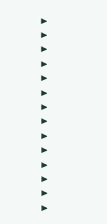▶
▶
▶
▶
▶
▶
▶
▶
▶
▶
▶
▶
▶
▶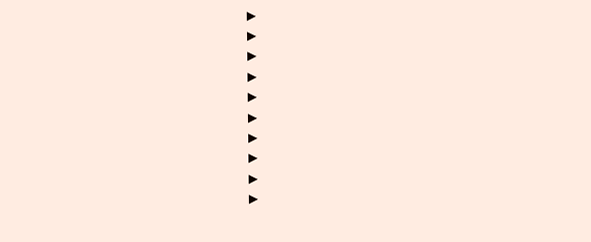▶
▶
▶
▶
▶
▶
▶
▶
▶
▶